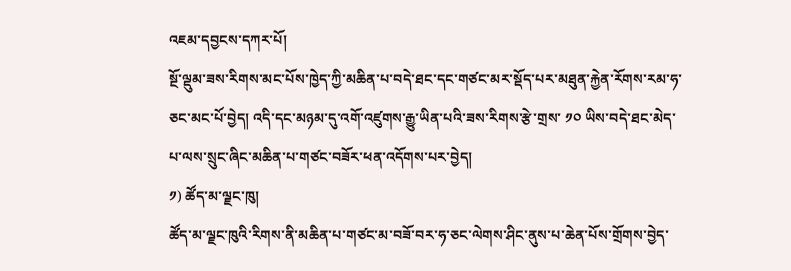འཇམ་དབྱངས་དཀར་པོ།
སྔོ་ལྡུམ་ཟས་རིགས་མང་པོས་ཁྱེད་ཀྱི་མཆིན་པ་བདེ་ཐང་དང་གཙང་མར་སྡོད་པར་མཐུན་རྐྱེན་རོགས་རམ་ཧ་ཅང་མང་པོ་བྱེད། འདི་དང་མཉམ་དུ་འགོ་འཛུགས་རྒྱུ་ཡིན་པའི་ཟས་རིགས་རྩེ་གྲས་ ༡༠ ཡིས་བདེ་ཐང་མེད་པ་ལས་སྲུང་ཞིང་མཆིན་པ་གཙང་བཟོར་ཕན་འདོགས་པར་བྱེད།
༡) ཚོད་མ་ལྗང་ཁུ།
ཚོད་མ་ལྗང་ཁུའི་རིགས་ནི་མཆིན་པ་གཙང་མ་བཟོ་བར་ཧ་ཅང་ལེགས་ཤིང་ནུས་པ་ཆེན་པོས་གྲོགས་བྱེད་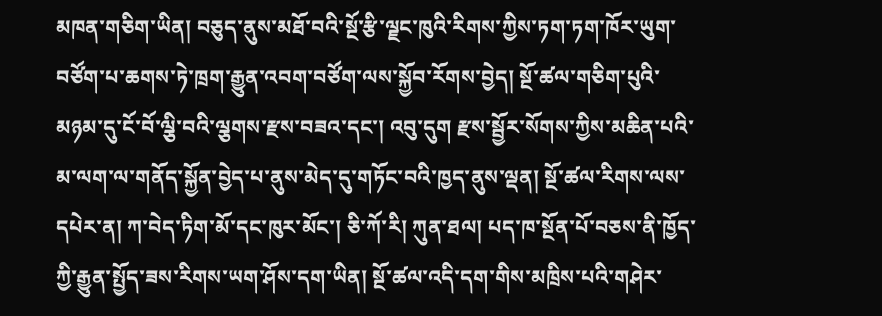མཁན་གཅིག་ཡིན། བཅུད་ནུས་མཐོ་བའི་སྔོ་རྩི་ལྗང་ཁུའི་རིགས་ཀྱིས་ཏག་ཏག་ཁོར་ཡུག་བཙོག་པ་ཆགས་ཏེ་ཁྲག་རྒྱུན་འབག་བཙོག་ལས་སྐྱོབ་རོགས་བྱེད། སྔོ་ཚལ་གཅིག་པུའི་མཉམ་དུ་ངོ་བོ་ལྕི་བའི་ལྕགས་རྫས་བཟའ་དང་། འབུ་དུག རྫས་སྦྱོར་སོགས་ཀྱིས་མཆིན་པའི་མ་ལག་ལ་གནོད་སྐྱོན་བྱེད་པ་ནུས་མེད་དུ་གཏོང་བའི་ཁྱད་ནུས་ལྡན། སྔོ་ཚལ་རིགས་ལས་དཔེར་ན། ཀ་བེད་ཏིག་མོ་དང་ཁུར་མོང་། ཅི་ཀོ་རི། ཀུན་ཐལ། པད་ཁ་སྔོན་པོ་བཅས་ནི་ཁྱོད་ཀྱི་རྒྱུན་སྤྱོད་ཟས་རིགས་ཡག་ཤོས་དག་ཡིན། སྔོ་ཚལ་འདི་དག་གིས་མཁྲིས་པའི་གཤེར་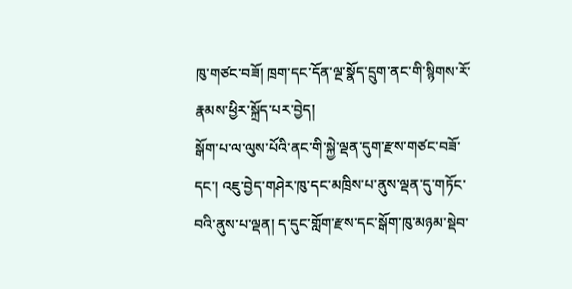ཁུ་གཙང་བཟོ། ཁྲག་དང་དོན་ལྔ་སྣོད་དྲུག་ནང་གི་སྙིགས་རོ་རྣམས་ཕྱིར་སྐྲོད་པར་བྱེད།
སྒོག་པ་ལ་ལུས་པོའི་ནང་གི་སྐྱེ་ལྡན་དུག་རྫས་གཙང་བཟོ་དང་། འཇུ་བྱེད་གཤེར་ཁུ་དང་མཁྲིས་པ་ནུས་ལྡན་དུ་གཏོང་བའི་ནུས་པ་ལྡན། ད་དུང་གློག་རྫས་དང་སྒོག་ཁུ་མཉམ་སྡེབ་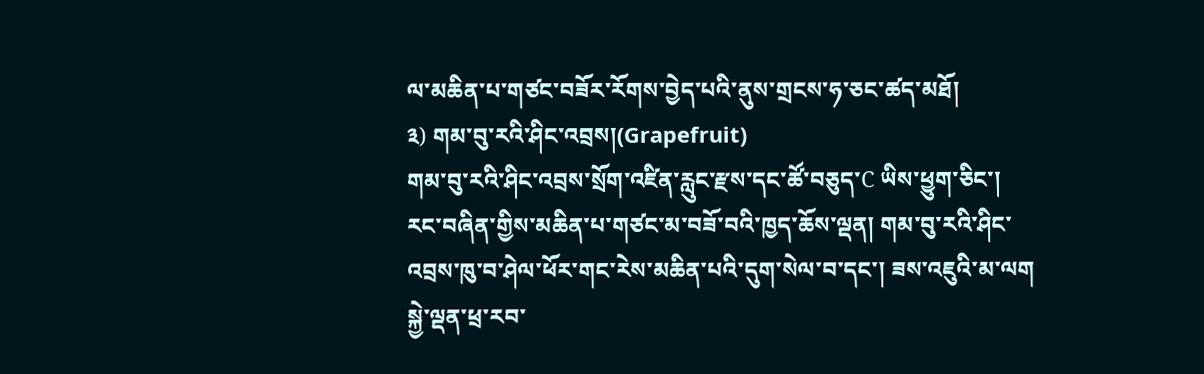ལ་མཆིན་པ་གཙང་བཟོར་རོགས་བྱེད་པའི་ནུས་གྲངས་ཧ་ཅང་ཚད་མཐོ།
༣) གམ་བུ་རའི་ཤིང་འབྲས།(Grapefruit)
གམ་བུ་རའི་ཤིང་འབྲས་སྲོག་འཛིན་རླུང་རྫས་དང་ཚོ་བཅུད་C ཡིས་ཕྱུག་ཅིང་། རང་བཞིན་གྱིས་མཆིན་པ་གཙང་མ་བཟོ་བའི་ཁྱད་ཆོས་ལྡན། གམ་བུ་རའི་ཤིང་འབྲས་ཁུ་བ་ཤེལ་ཕོར་གང་རེས་མཆིན་པའི་དུག་སེལ་བ་དང་། ཟས་འཇུའི་མ་ལག སྐྱེ་ལྡན་ཕྲ་རབ་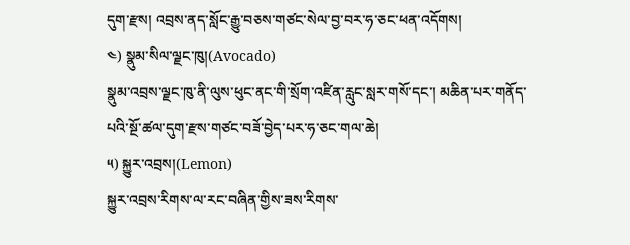དུག་རྫས། འབྲས་ནད་སློང་རྒྱུ་བཅས་གཙང་སེལ་བྱ་བར་ཧ་ཅང་ཕན་འདོགས།
༤) སྣུམ་སིལ་ལྗང་ཁུ།(Avocado)
སྣུམ་འབྲས་ལྗང་ཁུ་ནི་ལུས་ཕུང་ནང་གི་སྲོག་འཛིན་རླུང་སླར་གསོ་དང་། མཆིན་པར་གནོད་པའི་སྔོ་ཚལ་དུག་རྫས་གཙང་བཟོ་བྱེད་པར་ཧ་ཅང་གལ་ཆེ།
༥) སྐྱུར་འབྲས།(Lemon)
སྐྱུར་འབྲས་རིགས་ལ་རང་བཞིན་གྱིས་ཟས་རིགས་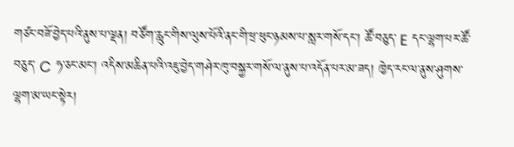གཙང་བཟོ་བྱེད་པའི་ནུས་པ་ལྡན། བཙོག་རླུང་གིས་ལུས་པོའི་ནང་གི་ཕྲ་ཕུང་ཉམས་པ་སླར་གསོ་དང་། ཚོ་བཅུད་ E དང་ལྷག་པར་ཚོ་བཅུད་ C ཧ་ཅང་མང་། འདིས་མཆིན་པའི་འཇུ་བྱེད་གཤེར་ཁུ་བསྐྱར་གསོ་ལ་ནུས་པ་འདོན་པར་མ་ཟད། ཁྱེད་རང་ལ་ནུས་ཤུགས་ལྷག་མ་ཡང་སྟེར།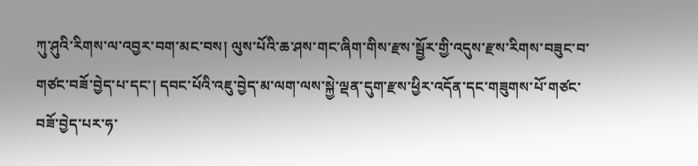ཀུ་ཤུའི་རིགས་ལ་འབྱར་བག་མང་བས། ལུས་པོའི་ཆ་ཤས་གང་ཞིག་གིས་རྫས་སྦྱོར་གྱི་འདུས་རྫས་རིགས་བཟུང་བ་གཙང་བཟོ་བྱེད་པ་དང་། དབང་པོའི་འཇུ་བྱེད་མ་ལག་ལས་སྐྱེ་ལྡན་དུག་རྫས་ཕྱིར་འདོན་དང་གཟུགས་པོ་གཙང་བཟོ་བྱེད་པར་ཧ་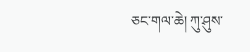ཅང་གལ་ཆེ། ཀུ་ཤུས་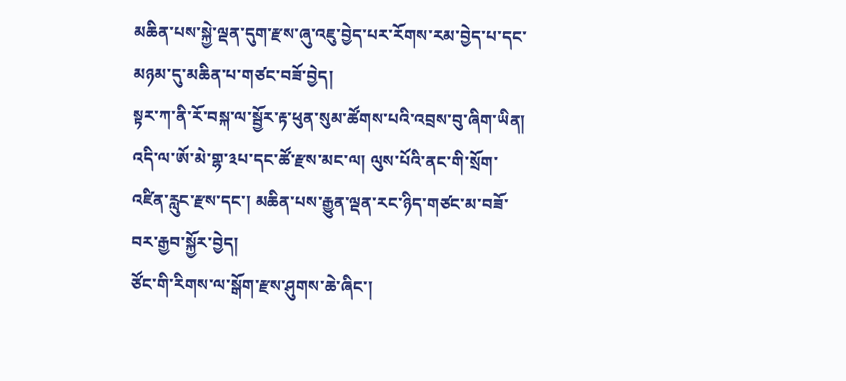མཆིན་པས་སྐྱེ་ལྡན་དུག་རྫས་ཞུ་འཇུ་བྱེད་པར་རོགས་རམ་བྱེད་པ་དང་མཉམ་དུ་མཆིན་པ་གཙང་བཟོ་བྱེད།
སྟར་ཀ་ནི་རོ་བསྐ་ལ་སྦྱོར་རྟ་ཕུན་སུམ་ཚོགས་པའི་འབྲས་བུ་ཞིག་ཡིན། འདི་ལ་ཨོ་མེ་གྷ་༣པ་དང་ཚོ་རྫས་མང་ལ། ལུས་པོའི་ནང་གི་སྲོག་འཛིན་རླུང་རྫས་དང་། མཆིན་པས་རྒྱུན་ལྡན་རང་ཉིད་གཙང་མ་བཟོ་བར་རྒྱབ་སྐྱོར་བྱེད།
ཙོང་གི་རིགས་ལ་སྒོག་རྫས་ཤུགས་ཆེ་ཞིང་།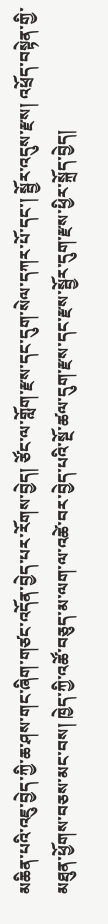མཆིན་པའི་འཇུ་བྱེད་ཀྱི་ཆ་ཤས་གང་ཞིག་གཙང་འདོན་བྱེད་པར་རོགས་བྱེད། ཙོང་ལ་གློག་རྫས་དང་དུག་སེལ་དཀར་པོ་དང་། སྦྱོར་འདུས་རྫས། འཕྲོད་བསྟེན་གྱི་མཐུན་ཕྱོགས་བཅས་མང་བས། ཁྱེད་ཀྱི་འཚོ་བཅུད་མ་ལག་ལ་འཚེ་བར་བྱེད་པའི་སྔོ་ཚལ་དུག་རྫས་དང་རྫས་སྦྱོར་དུག་རྫས་ཕྱིར་སྐྲོད་བྱེད།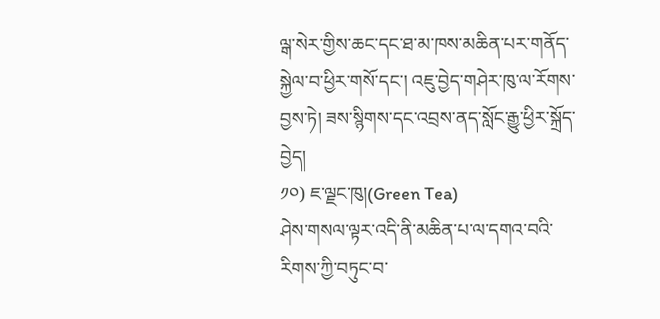ལྒ་སེར་གྱིས་ཆང་དང་ཐ་མ་ཁས་མཆིན་པར་གནོད་སྐྱེལ་བ་ཕྱིར་གསོ་དང་། འཇུ་བྱེད་གཤེར་ཁུ་ལ་རོགས་བྱས་ཏེ། ཟས་སྙིགས་དང་འབྲས་ནད་སློང་རྒྱུ་ཕྱིར་སྐྲོད་བྱེད།
༡༠) ཇ་ལྗང་ཁུ།(Green Tea)
ཤེས་གསལ་ལྟར་འདི་ནི་མཆིན་པ་ལ་དགའ་བའི་རིགས་ཀྱི་བཏུང་བ་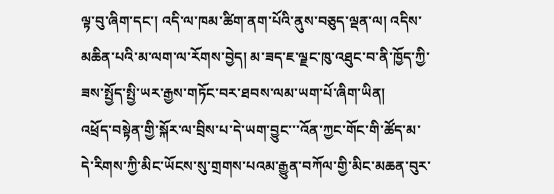ལྟ་བུ་ཞིག་དང་། འདི་ལ་ཁམ་ཚིག་ནག་པོའི་ནུས་བཅུད་ལྡན་ལ། འདིས་མཆིན་པའི་མ་ལག་ལ་རོགས་བྱེད། མ་ཟད་ཇ་ལྗང་ཁུ་འཐུང་བ་ནི་ཁྱོད་ཀྱི་ཟས་སྤྱོད་སྤྱི་ཡར་རྒྱས་གཏོང་བར་ཐབས་ལམ་ཡག་པོ་ཞིག་ཡིན།
འཕྲོད་བསྟེན་གྱི་སྐོར་ལ་བྲིས་པ་དེ་ཡག་བྱུང་་་འོན་ཀྱང་གོང་གི་ཚོད་མ་དེ་རིགས་ཀྱི་མིང་ཡོངས་སུ་གྲགས་པའམ་རྒྱུན་བཀོལ་གྱི་མིང་མཆན་བུར་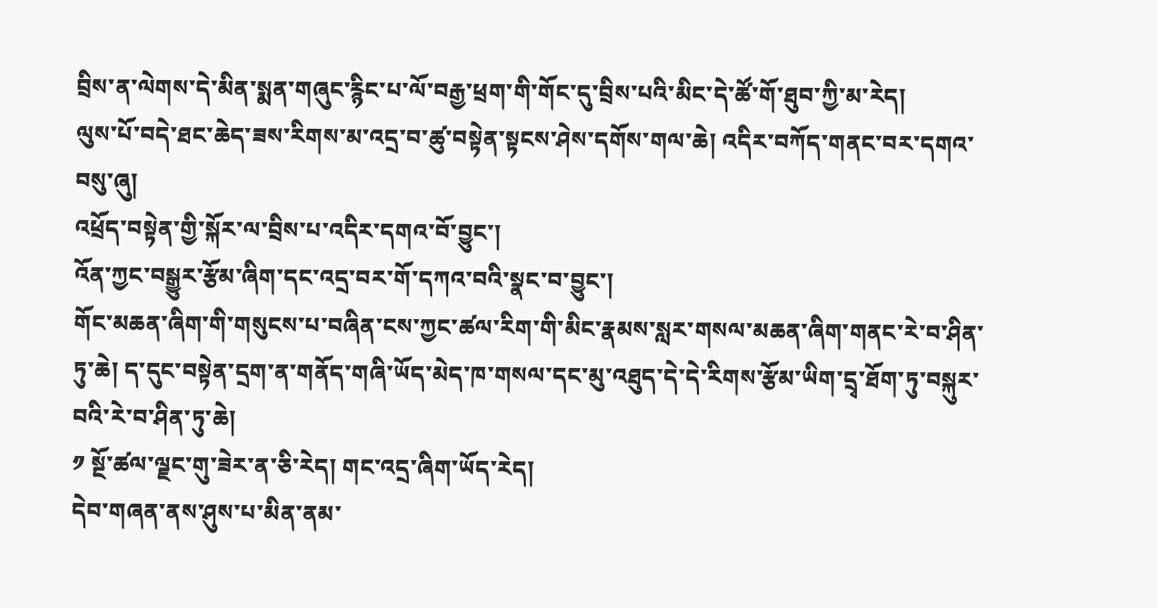བྲིས་ན་ལེགས་དེ་མིན་སྨན་གཞུང་རྙིང་པ་ལོ་བརྒྱ་ཕྲག་གི་གོང་དུ་བྲིས་པའི་མིང་དེ་ཚོ་གོ་ཐུབ་ཀྱི་མ་རེད།
ལུས་པོ་བདེ་ཐང་ཆེད་ཟས་རིགས་མ་འདྲ་བ་ཚུ་བསྟེན་སྟངས་ཤེས་དགོས་གལ་ཆེ། འདིར་བཀོད་གནང་བར་དགའ་བསུ་ཞུ།
འཕྲོད་བསྟེན་གྱི་སྐོར་ལ་བྲིས་པ་འདིར་དགའ་བོ་བྱུང་།
འོན་ཀྱང་བསྒྱུར་རྩོམ་ཞིག་དང་འདྲ་བར་གོ་དཀའ་བའི་སྣང་བ་བྱུང་།
གོང་མཆན་ཞིག་གི་གསུངས་པ་བཞིན་ངས་ཀྱང་ཚལ་རིག་གི་མིང་རྣམས་སླར་གསལ་མཆན་ཞིག་གནང་རེ་བ་ཤིན་ཏུ་ཆེ། ད་དུང་བསྟེན་དྲག་ན་གནོད་གཞི་ཡོད་མེད་ཁ་གསལ་དང་མུ་འཐུད་དེ་དེ་རིགས་རྩོམ་ཡིག་དྲྭ་ཐོག་ཏུ་བསྐུར་བའི་རེ་བ་ཤིན་ཏུ་ཆེ།
༡ སྔོ་ཚལ་ལྗང་གུ་ཟེར་ན་ཅི་རེད། གང་འདྲ་ཞིག་ཡོད་རེད།
དེབ་གཞན་ནས་ཤུས་པ་མིན་ནམ་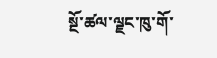སྔོ་ཚལ་ལྗང་ཁུ་གོ་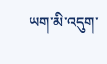ཡག་མི་འདུག་